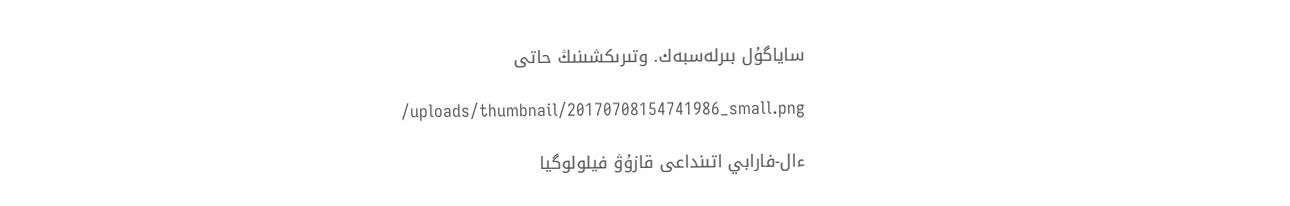ساياگۇل بىرلەسبەك. وتىرىكشىنىڭ حاتى

/uploads/thumbnail/20170708154741986_small.png

ءال-فارابي اتىنداعى قازۇۋ فيلولوگيا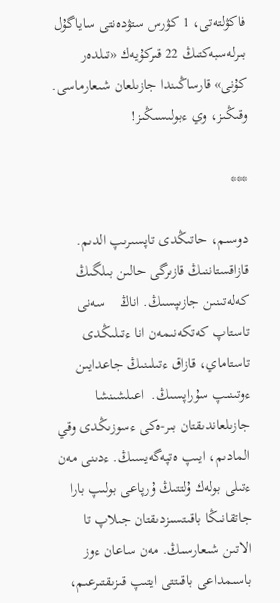فاكۋلتەتى، 1 كۋرس ستۋدەنتى ساياگۇل بىرلەسبەكتىڭ 22 قىركۇيەك «تىلدەر كۇنى» قارساڭىندا جازىلعان شىعارماسى. وقىڭىز، وي ءبولىسىڭىز!

***

دوسىم، حاتىڭدى تاپسىرىپ الدىم. قازاقستاننىڭ قازىرگى حالىن بىلگىڭ كەلەتىنىن جازىپسىڭ. اناڭ    سەنى تاستاپ كەتكەنىمەن انا ءتىلىڭدى تاستاماي، قازاق ءتىلىنىڭ جاعدايىن ءوتىنىپ سۇراپسىڭ.  اعىلشىنشا جازىلعاندىقتان بىر-ەكى ءسوزىڭدى وقي المادىم، ايىپ ەتپەگەيسىڭ. ءدىنى مەن ءتىلى بولەك ۇلتتىڭ ۇرپاعى بولىپ بارا جاتقانىڭا باقىتسىزدىقتان جىلاپ تا الاتىن شىعارسىڭ. مەن ساعان ءوز باسىمداعى باقىتتى ايتىپ قىزىقتىرعىم،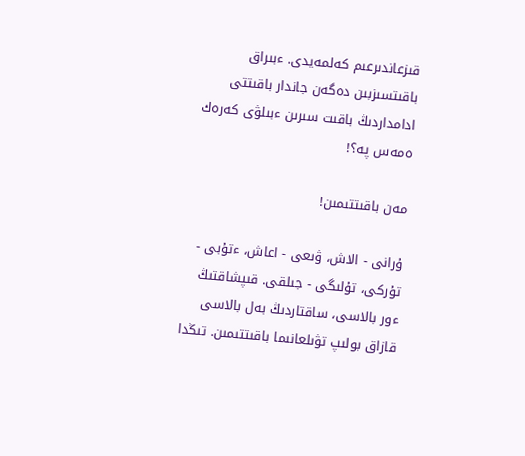قىزعاندىرعىم كەلمەيدى. ءبىراق باقىتسىزبىن دەگەن جاندار باقىتتى ادامداردىڭ باقىت سىرىن ءبىلۋى كەرەك ەمەس پە؟!

مەن باقىتتىمىن!

ۇرانى - الاش، ۋىعى - اعاش، ءتۇبى - تۇركى، تۇلىگى - جىلقى. قىپشاقتىڭ ءور بالاسى، ساقتاردىڭ بەل بالاسى  قازاق بولىپ تۋىلعانىما باقىتتىمىن. تىڭدا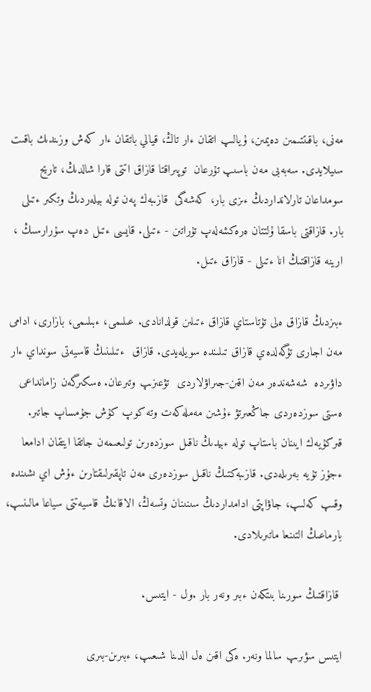مەنى، باقىتتىمىن دەيمىن، ۇيالىپ اتقان ءار تاڭ، قيالي باتقان ءار كەش وزىندىك باقىت سىيلايدى. سەبەبى مەن باسىپ تۇرعان  توپىراقتا قازاق اتتى قارا شالدىڭ، تاريح سومداعان تارلانداردىڭ ءىزى بار، كەشەگى  قازىبەك پەن تولە بيلەردىڭ وتكىر ءتىلى بار. قازاقتى باسقا ۇلتتان ەرەكشەلەپ تۇراتىن - ءتىلى. قايسى ءتىل دەپ سۇرارسىڭ ، ارينە قازاقتىڭ انا ءتىلى - قازاق ءتىل.

ءبىزدىڭ قازاق ەلى تۇتاستاي قازاق ءتىلىن قولدانادى. عىلىمى، ءبىلىمى، بازارى، ادامى مەن اجارى تۇگەلدەي قازاق تىلىندە سويلەيدى. قازاق  ءتىلىنىڭ قاسيەتى سونداي ءار داۋىردە  شەشەندەر مەن اقىن-جىراۋلاردى  تۋعىزىپ وتىرعان. ەسكىرگەن زامانداعى ەستى سوزدەردى جاڭعىرتۋ ءۇشىن مەملەكەت وتە كوپ كۇش جۇمساپ جاتىر. قىركۇيەك ايىنان باستاپ تولە ءبيدىڭ ناقىل سوزدەرىن تولىعىمەن جاتقا ايتقان ادامعا ءجۇز تۇيە بەرىلەدى. قازىبەكتىڭ ناقىل سوزدەرى مەن تاپقىرلىقتارىن ءۇش اي ىشىندە وقىپ كەلىپ، جاۋاپتى ادامداردىڭ سىنىنان وتسەڭ، الاقانىڭ قاسيەتتى سياعا مالىنىپ،  بارماعىڭ التىنعا ماتىرىلادى.

 قازاقتىڭ سورىنا بىتكەن ءبىر ونەر بار .ول - ايتىس.

ايتىس سۋىرىپ سالما ونەر. ەكى اقىن ەل الدىنا شىعىپ، ءبىرىن-بىرى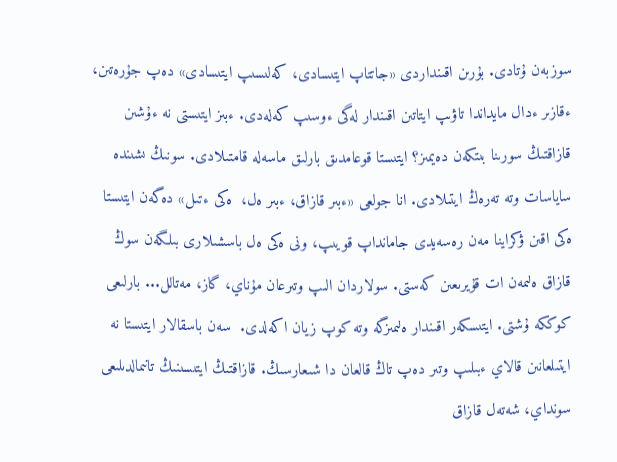سوزبەن ۇتادى. بۇرىن اقىنداردى «جاتتاپ ايتىسادى، كەلىسىپ ايتىسادى» دەپ جۇرەتىن، ءقازىر ءدال مايداندا تاۋىپ ايتاتىن اقىندار لەگى ءوسىپ كەلەدى. ءبىز ايتىستى نە ءۇشىن قازاقتىڭ سورىنا بىتكەن دەيمىز؟ ايتىستا قوعامدىق بارلىق ماسەلە قامتىلادى. سونىڭ ىشىندە ساياسات وتە تەرەڭ ايتىلادى. انا جولعى «ءبىر قازاق، ءبىر ەل،  ەكى ءتىل» دەگەن ايتىستا ەكى اقىن ۋكراينا مەن رەسەيدى جامانداپ قويىپ، ونى ەكى ەل باسشىلارى بىلگەن سوڭ قازاق ەلىمەن ات قۇيرىعىن كەستى. سولاردان الىپ وتىرعان مۇناي، گاز، مەتالل... بارلىعى كوككە ۇشتى. ايتىسكەر اقىندار ەلىمىزگە وتە كوپ زيان اكەلدى.  سەن باسقالار ايتىستا نە ايتىلعانىن قالاي ءبىلىپ وتىر دەپ تاڭ قالعان دا شىعارسىڭ. قازاقتىڭ ايتىسىنىڭ تانىمالدىلىعى سونداي، شەتەل قازاق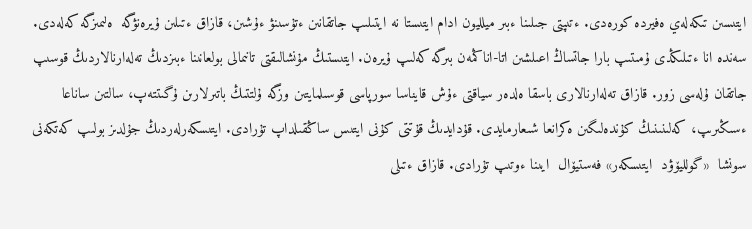ايتىسىن تىكەلەي ەفيردە كورەدى. ءتىپتى جىلىنا ءبىر ميلليون ادام ايتىستا نە ايتىلىپ جاتقانىن ءتۇسىنۋ ءۇشىن، قازاق ءتىلىن ۇيرەنۋگە  ەلىمىزگە كەلەدى. سەندە انا ءتىلىڭدى ۇمىتىپ بارا جاتساڭ اعىلشىن اتا-اناڭمەن بىرگە كەلىپ ۇيرەن. ايتىستىڭ مۇنشالىقتى تانىمالى بولعانىنا ءبىزدىڭ تەلەارنالاردىڭ قوسىپ جاتقان ۇلەسى زور. قازاق تەلەارنالارى باسقا ەلدەر سياقتى ءۇش قايناسا سورپاسى قوسىلمايتىن وزگە ۇلتتىڭ باتىرلارىن ۇگىتتەپ، سالتىن ساناعا ءسىڭىرىپ، كەلىنىنىڭ كۇندەلىگىن ەكرانعا شىعارمايدى. قۇدايدىڭ قۇتتى كۇنى ايتىس ساڭقىلداپ تۇرادى. ايتىسكەرلەردىڭ جۇلدىز بولىپ كەتكەنى سونشا  «گولليۆۋد  ايتىسكەر» فەستيۆال  ايىنا ءوتىپ تۇرادى. قازاق ءتىلى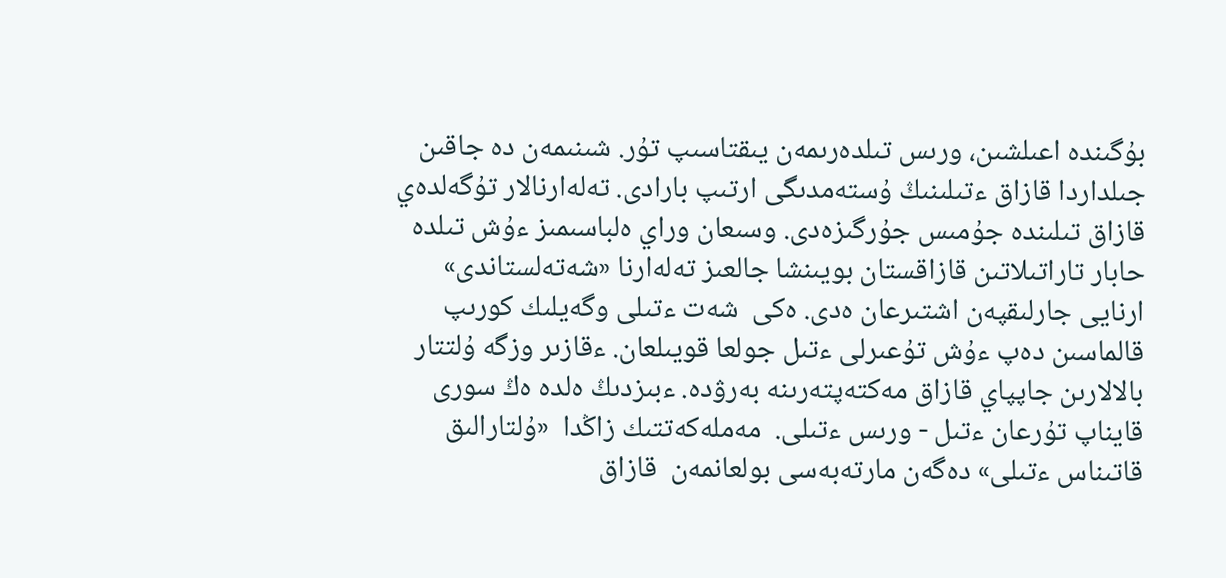بۇگىندە اعىلشىن، ورىس تىلدەرىمەن يىقتاسىپ تۇر. شىنىمەن دە جاقىن جىلداردا قازاق ءتىلىنىڭ ۇستەمدىگى ارتىپ بارادى. تەلەارنالار تۇگەلدەي قازاق تىلىندە جۇمىس جۇرگىزەدى. وسىعان وراي ەلباسىمىز ءۇش تىلدە حابار تاراتىلاتىن قازاقستان بويىنشا جالعىز تەلەارنا «شەتەلستاندى» ارنايى جارلىقپەن اشتىرعان ەدى. ەكى  شەت ءتىلى وگەيلىك كورىپ قالماسىن دەپ ءۇش تۇعىرلى ءتىل جولعا قويىلعان. ءقازىر وزگە ۇلتتار بالالارىن جاپپاي قازاق مەكتەپتەرىنە بەرۋدە. ءبىزدىڭ ەلدە ەڭ سورى قايناپ تۇرعان ءتىل - ورىس ءتىلى.  مەملەكەتتىك زاڭدا  «ۇلتارالىق قاتىناس ءتىلى» دەگەن مارتەبەسى بولعانمەن  قازاق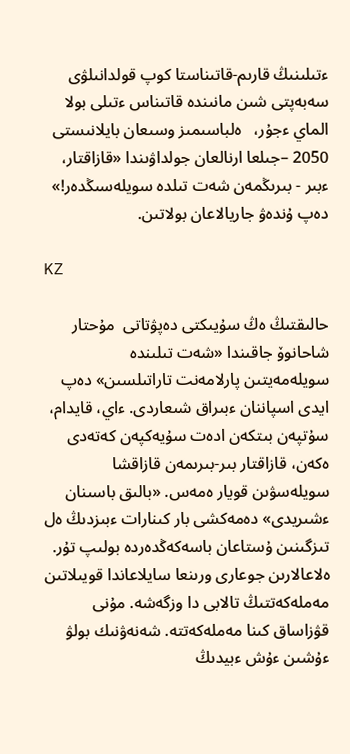ءتىلىنىڭ قارىم-قاتىناستا كوپ قولدانىلۋى  سەبەپتى شىن مانىندە قاتىناس ءتىلى بولا الماي ءجۇر،   ەلباسىمىز وسىعان بايلانىستى  2050 –جىلعا ارنالعان جولداۋىندا «قازاقتار، ءبىر - بىرىڭمەن شەت تىلدە سويلەسىڭدەر!» دەپ ۇندەۋ جاريالاعان بولاتىن.

KZ

حالىقتىڭ ەڭ سۇيىكتى دەپۋتاتى  مۇحتار شاحانوۆ جاقىندا «شەت تىلىندە سويلەمەيتىن پارلامەنت تاراتىلسىن» دەپ ايدى اسپاننان ءبىراق شىعاردى. ءاي، قايدام، سۇتپەن بىتكەن ادەت سۇيەكپەن كەتەدى ەكەن، قازاقتار بىر-بىرىمەن قازاقشا سويلەسۋىن قويار ەمەس. «بالىق باسىنان ءشىريدى» دەمەكشى بار كىنارات ءبىزدىڭ ەل تىزگىنىن ۇستاعان باسەكەڭدەردە بولىپ تۇر. ەلاعالارىن جوعارى ورىنعا سايلاعاندا قويىلاتىن مەملەكەتتىڭ تالابى دا وزگەشە. مۇنى قۋزاساق كىنا مەملەكەتتە. شەنەۋنىك بولۋ ءۇشىن ءۇش ءبيدىڭ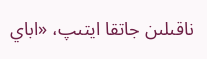ناقىلىن جاتقا ايتىپ، «اباي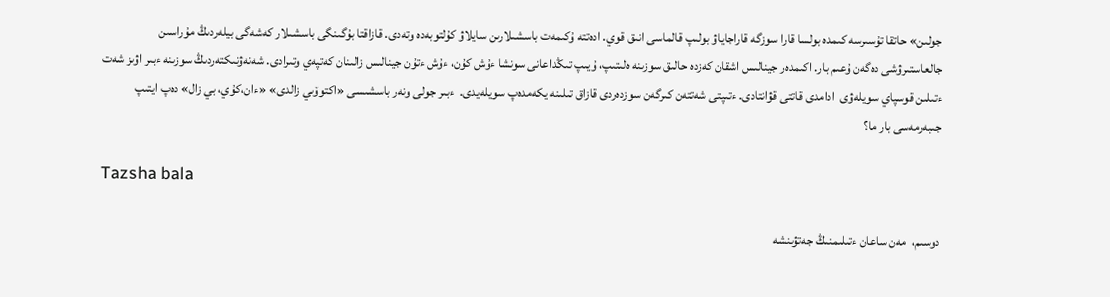جولىن» حاتقا تۇسىرسە كىمدە بولسا قارا سوزگە قاراجاياۋ بولىپ قالماسى انىق قوي. ادەتتە ۇكىمەت باسشىلارىن سايلاۋ كۇلتوبەدە وتەدى. قازاقتا بۇگىنگى باسشىلار كەشەگى بيلەردىڭ مۇراسىن جالعاستىرۋشى دەگەن ۇعىم بار. اكىمدەر جينالىس اشقان كەزدە حالىق سوزىنە ەلىتىپ، ۇيىپ تىڭداعانى سونشا ءۇش كۇن، ءۇش ءتۇن جينالىس زالىنان كەتپەي وتىرادى. شەنەۋنىكتەردىڭ سوزىنە ءبىر اۋىز شەت ءتىلىن قوسپاي سويلەۋى  ادامدى قاتتى قۋانتادى. ءتىپتى شەتتەن كىرگەن سوزدەردى قازاق تىلىنە يكەمدەپ سويلەيدى.  ءبىر جولى ونەر باسشىسى «اكتوۆىي زالدى» «ءان،كۇي، بي زال» دەپ ايتىپ جىبەرمەسى بار ما؟

Tazsha bala

دوسىم،  مەن ساعان ءتىلىمنىڭ جەتۋىنشە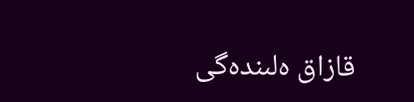قازاق ەلىندەگى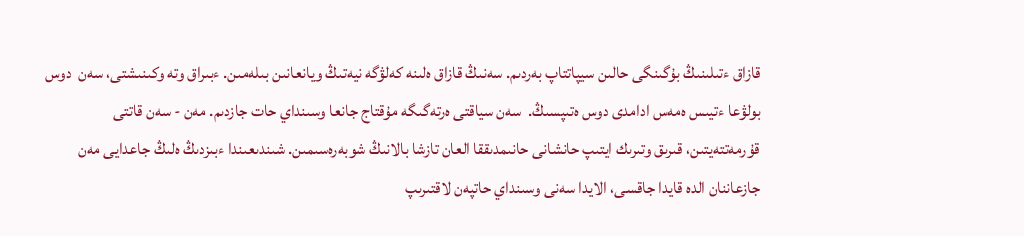قازاق ءتىلىنىڭ بۇگىنگى حالىن سيپاتتاپ بەردىم. سەنىڭ قازاق ەلىنە كەلۋگە نيەتىڭ ويانعانىن بىلەمىن. ءبىراق وتە وكىنىشتى، سەن  دوس بولۋعا ءتيىس ەمەس ادامدى دوس ەتىپسىڭ.  سەن سياقتى ەرتەگىگە مۇقتاج جانعا وسىنداي حات جازدىم. مەن - سەن قاتتى قۇرمەتتەيتىن، قىرىق وتىرىك ايتىپ حانشانى حانىمدىققا العان تازشا بالانىڭ شوبەرەسىمىن. شىندىعىندا ءبىزدىڭ ەلىڭ جاعدايى مەن جازعاننان الدە قايدا جاقسى، الايدا سەنى وسىنداي حاتپەن لاقتىرىپ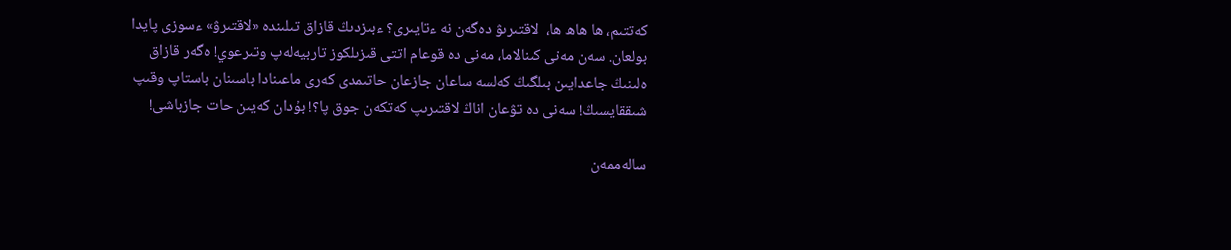كەتتىم، ھا ھاھ ھا،  لاقتىرىۋ دەگەن نە ءتايىرى؟ ءبىزدىڭ قازاق تىلىندە «لاقتىرۋ» ءسوزى پايدا بولعان. سەن مەنى كىنالاما، مەنى دە قوعام اتتى قىزىلكوز تاربيەلەپ وتىرعوي! ەگەر قازاق ەلىنىڭ جاعدايىن بىلگىڭ كەلسە ساعان جازعان حاتىمدى كەرى ماعىنادا باسىنان باستاپ وقىپ شىققايسىڭ! سەنى دە تۋعان اناڭ لاقتىرىپ كەتكەن جوق پا؟! بۇدان كەيىن حات جازباشى!

سالەممەن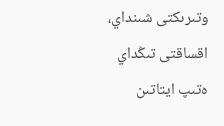وتىرىكتى شىنداي، اقساقتى تىڭداي ەتىپ ايتاتىن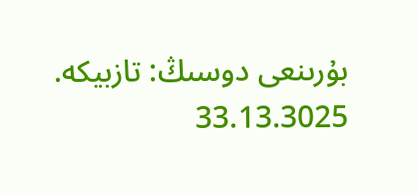بۇرىنعى دوسىڭ: تازبيكە.             33.13.3025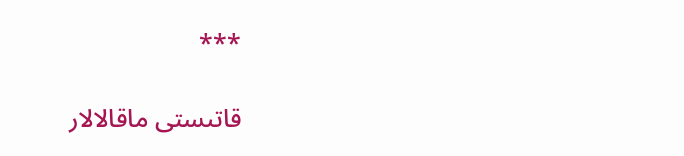***

قاتىستى ماقالالار